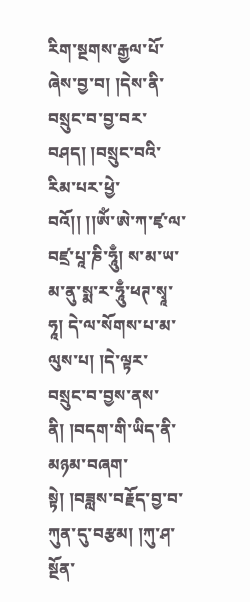རིག་སྔགས་རྒྱལ་པོ་ཞེས་བྱ་བ། །དེས་ནི་བསྲུང་བ་བྱ་བར་བཤད། །བསྲུང་བའི་རིམ་པར་ཕྱེ་བའོ།། །།ༀ་ཨེ་ཀ་ཛྭ་ལ་བཛྲ་པཱ་ཎི་ཧཱུྃ། ས་མ་ཡ་མ་ནུ་སྨ་ར་ཧཱུྃ་ཕཊ་སྭཱ་ཧཱ། དེ་ལ་སོགས་པ་མ་ལུས་པ། །དེ་ལྟར་བསྲུང་བ་བྱས་ནས་ནི། །བདག་གི་ཡིད་ནི་མཉམ་བཞག་སྟེ། །བཟླས་བརྗོད་བྱ་བ་ཀུན་དུ་བརྩམ། །ཀུ་ཤ་སྔོན་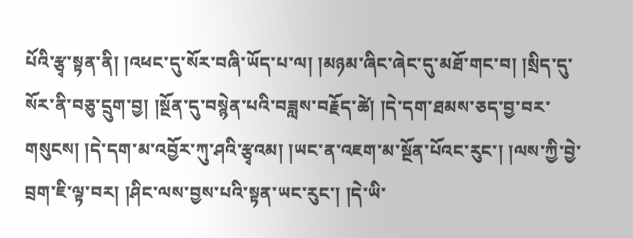པོའི་རྩྭ་སྟན་ནི། །འཕང་དུ་སོར་བཞི་ཡོད་པ་ལ། །མཉམ་ཞིང་ཞེང་དུ་མཐོ་གང་བ། །སྲིད་དུ་སོར་ནི་བཅུ་དྲུག་བྱ། །སྔོན་དུ་བསྙེན་པའི་བཟླས་བརྗོད་ཚེ། །དེ་དག་ཐམས་ཅད་བྱ་བར་གསུངས། །དེ་དག་མ་འབྱོར་ཀུ་ཤའི་རྩྭའམ། །ཡང་ན་འཇག་མ་སྔོན་པོའང་རུང་། །ལས་ཀྱི་བྱེ་བྲག་ཇི་ལྟ་བར། །ཤིང་ལས་བྱས་པའི་སྟན་ཡང་རུང་། །དེ་ཡི་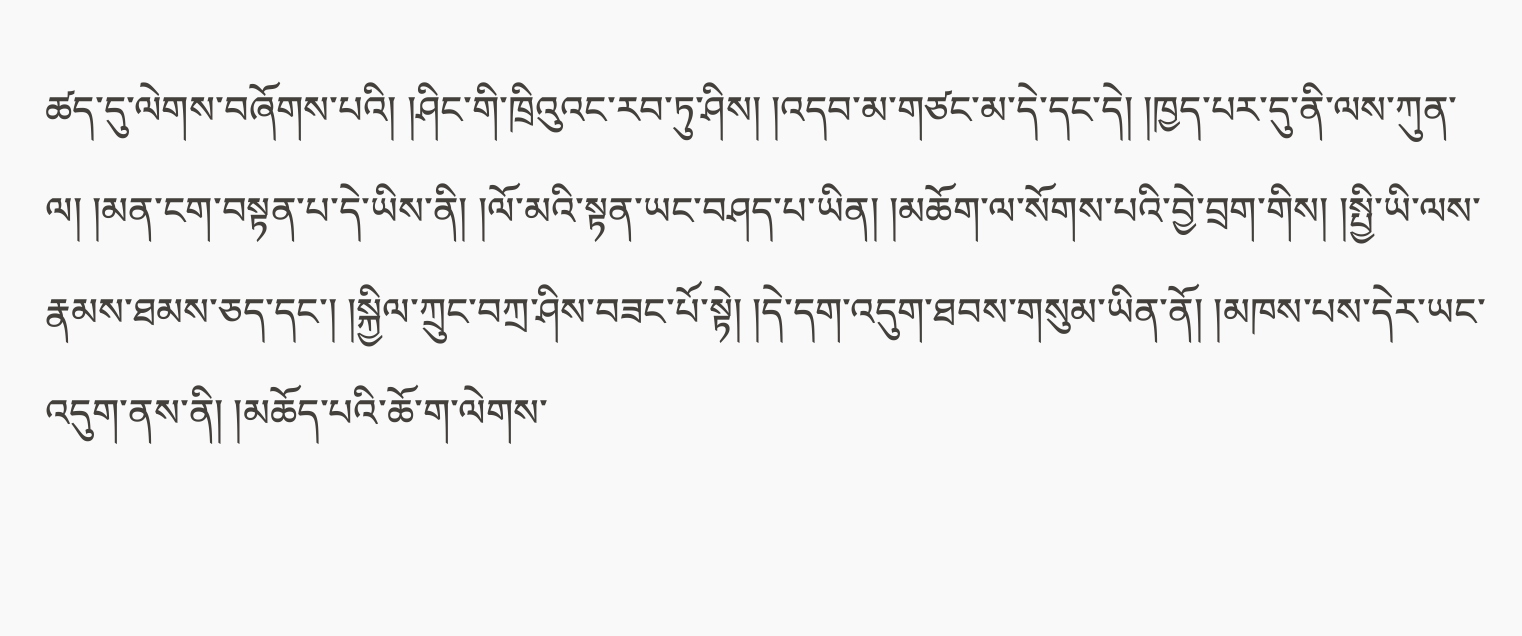ཚད་དུ་ལེགས་བཞོགས་པའི། །ཤིང་གི་ཁྲིའུའང་རབ་ཏུ་ཤིས། །འདབ་མ་གཙང་མ་དེ་དང་དེ། །ཁྱད་པར་དུ་ནི་ལས་ཀུན་ལ། །མན་ངག་བསྟན་པ་དེ་ཡིས་ནི། །ལོ་མའི་སྟན་ཡང་བཤད་པ་ཡིན། །མཆོག་ལ་སོགས་པའི་བྱེ་བྲག་གིས། །སྤྱི་ཡི་ལས་རྣམས་ཐམས་ཅད་དང་། །སྐྱིལ་ཀྲུང་བཀྲ་ཤིས་བཟང་པོ་སྟེ། །དེ་དག་འདུག་ཐབས་གསུམ་ཡིན་ནོ། །མཁས་པས་དེར་ཡང་འདུག་ནས་ནི། །མཆོད་པའི་ཆོ་ག་ལེགས་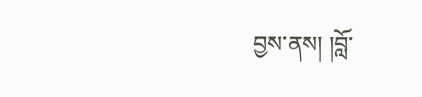བྱས་ནས། །བློ་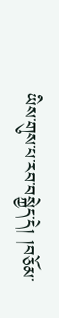ཡིས་གུས་པ་རབ་བསྐྱེད་དེ། །བཅོམ་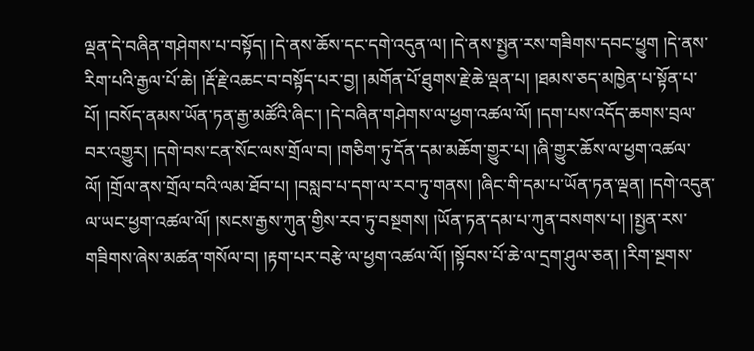ལྡན་དེ་བཞིན་གཤེགས་པ་བསྟོད། །དེ་ནས་ཆོས་དང་དགེ་འདུན་ལ། །དེ་ནས་སྤྱན་རས་གཟིགས་དབང་ཕྱུག །དེ་ནས་རིག་པའི་རྒྱལ་པོ་ཆེ། །རྡོ་རྗེ་འཆང་བ་བསྟོད་པར་བྱ། །མགོན་པོ་ཐུགས་རྗེ་ཆེ་ལྡན་པ། །ཐམས་ཅད་མཁྱེན་པ་སྟོན་པ་པོ། །བསོད་ནམས་ཡོན་ཏན་རྒྱ་མཚོའི་ཞིང་། །དེ་བཞིན་གཤེགས་ལ་ཕྱག་འཚལ་ལོ། །དག་པས་འདོད་ཆགས་བྲལ་བར་འགྱུར། །དགེ་བས་ངན་སོང་ལས་གྲོལ་བ། །གཅིག་ཏུ་དོན་དམ་མཆོག་གྱུར་པ། །ཞི་གྱུར་ཆོས་ལ་ཕྱག་འཚལ་ལོ། །གྲོལ་ནས་གྲོལ་བའི་ལམ་ཐོབ་པ། །བསླབ་པ་དག་ལ་རབ་ཏུ་གནས། །ཞིང་གི་དམ་པ་ཡོན་ཏན་ལྡན། །དགེ་འདུན་ལ་ཡང་ཕྱག་འཚལ་ལོ། །སངས་རྒྱས་ཀུན་གྱིས་རབ་ཏུ་བསྔགས། །ཡོན་ཏན་དམ་པ་ཀུན་བསགས་པ། །སྤྱན་རས་གཟིགས་ཞེས་མཚན་གསོལ་བ། །རྟག་པར་བརྩེ་ལ་ཕྱག་འཚལ་ལོ། །སྟོབས་པོ་ཆེ་ལ་དྲག་ཤུལ་ཅན། །རིག་སྔགས་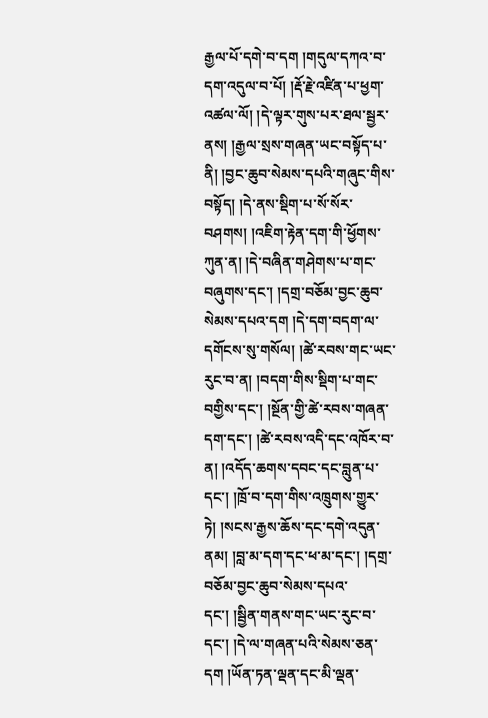རྒྱལ་པོ་དགེ་བ་དག །གདུལ་དཀའ་བ་དག་འདུལ་བ་པོ། །རྡོ་རྗེ་འཛིན་པ་ཕྱག་འཚལ་ལོ། །དེ་ལྟར་གུས་པར་ཐལ་སྦྱར་ནས། །རྒྱལ་སྲས་གཞན་ཡང་བསྟོད་པ་ནི། །བྱང་ཆུབ་སེམས་དཔའི་གཞུང་གིས་བསྟོད། །དེ་ནས་སྡིག་པ་སོ་སོར་བཤགས། །འཇིག་རྟེན་དག་གི་ཕྱོགས་ཀུན་ན། །དེ་བཞིན་གཤེགས་པ་གང་བཞུགས་དང་། །དགྲ་བཅོམ་བྱང་ཆུབ་སེམས་དཔའ་དག །དེ་དག་བདག་ལ་དགོངས་སུ་གསོལ། །ཚེ་རབས་གང་ཡང་རུང་བ་ན། །བདག་གིས་སྡིག་པ་གང་བགྱིས་དང་། །སྔོན་གྱི་ཚེ་རབས་གཞན་དག་དང་། །ཚེ་རབས་འདི་དང་འཁོར་བ་ན། །འདོད་ཆགས་དབང་དང་བླུན་པ་དང་། །ཁྲོ་བ་དག་གིས་འཁྲུགས་གྱུར་ཏེ། །སངས་རྒྱས་ཆོས་དང་དགེ་འདུན་ནམ། །བླ་མ་དག་དང་ཕ་མ་དང་། །དགྲ་བཅོམ་བྱང་ཆུབ་སེམས་དཔའ་དང་། །སྦྱིན་གནས་གང་ཡང་རུང་བ་དང་། །དེ་ལ་གཞན་པའི་སེམས་ཅན་དག །ཡོན་ཏན་ལྡན་དང་མི་ལྡན་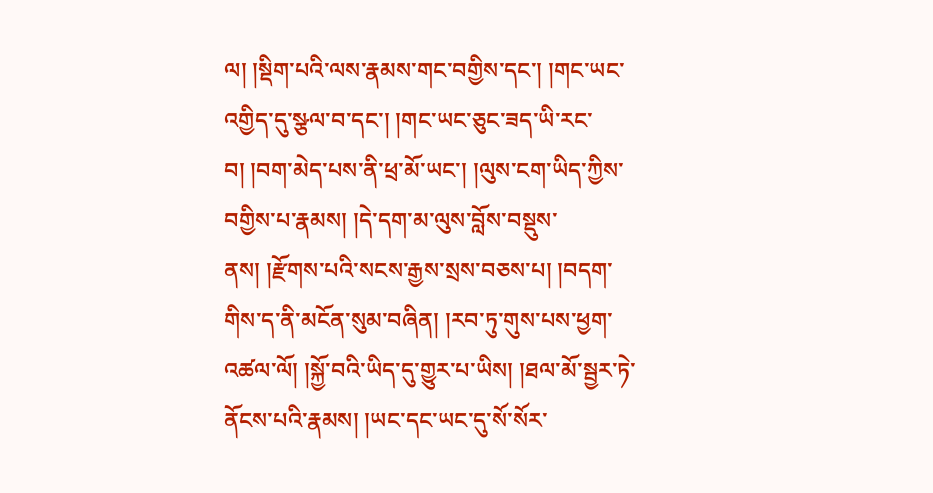ལ། །སྡིག་པའི་ལས་རྣམས་གང་བགྱིས་དང་། །གང་ཡང་འགྱིད་དུ་སྩལ་བ་དང་། །གང་ཡང་ཅུང་ཟད་ཡི་རང་བ། །བག་མེད་པས་ནི་ཕྲ་མོ་ཡང་། །ལུས་ངག་ཡིད་ཀྱིས་བགྱིས་པ་རྣམས། །དེ་དག་མ་ལུས་བློས་བསྡུས་ནས། །རྫོགས་པའི་སངས་རྒྱས་སྲས་བཅས་པ། །བདག་གིས་ད་ནི་མངོན་སུམ་བཞིན། །རབ་ཏུ་གུས་པས་ཕྱག་འཚལ་ལོ། །སྐྱོ་བའི་ཡིད་དུ་གྱུར་པ་ཡིས། །ཐལ་མོ་སྦྱར་ཏེ་ནོངས་པའི་རྣམས། །ཡང་དང་ཡང་དུ་སོ་སོར་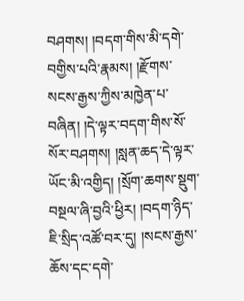བཤགས། །བདག་གིས་མི་དགེ་བགྱིས་པའི་རྣམས། །རྫོགས་སངས་རྒྱས་ཀྱིས་མཁྱེན་པ་བཞིན། །དེ་ལྟར་བདག་གིས་སོ་སོར་བཤགས། །སླན་ཆད་དེ་ལྟར་ཡོང་མི་འགྱིད། །སྲོག་ཆགས་སྡུག་བསྔལ་ཞི་བྱའི་ཕྱིར། །བདག་ཉིད་ཇི་སྲིད་འཚོ་བར་དུ། །སངས་རྒྱས་ཆོས་དང་དགེ་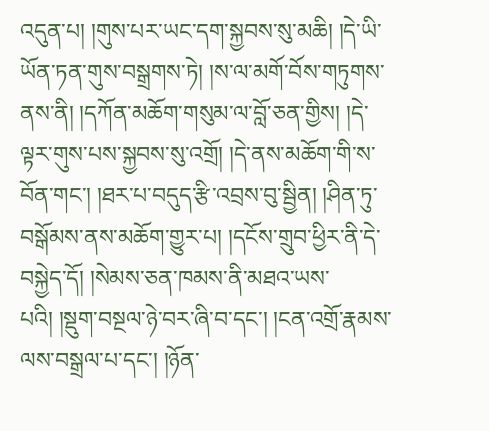འདུན་པ། །གུས་པར་ཡང་དག་སྐྱབས་སུ་མཆི། །དེ་ཡི་ཡོན་ཏན་གུས་བསྒྲགས་ཏེ། །ས་ལ་མགོ་བོས་གཏུགས་ནས་ནི། །དཀོན་མཆོག་གསུམ་ལ་བློ་ཅན་གྱིས། །དེ་ལྟར་གུས་པས་སྐྱབས་སུ་འགྲོ། །དེ་ནས་མཆོག་གི་ས་བོན་གང་། །ཐར་པ་བདུད་རྩི་འབྲས་བུ་སྦྱིན། །ཤིན་ཏུ་བསྒོམས་ནས་མཆོག་གྱུར་པ། །དངོས་གྲུབ་ཕྱིར་ནི་དེ་བསྐྱེད་དོ། །སེམས་ཅན་ཁམས་ནི་མཐའ་ཡས་པའི། །སྡུག་བསྔལ་ཉེ་བར་ཞི་བ་དང་། །ངན་འགྲོ་རྣམས་ལས་བསྒྲལ་པ་དང་། །ཉོན་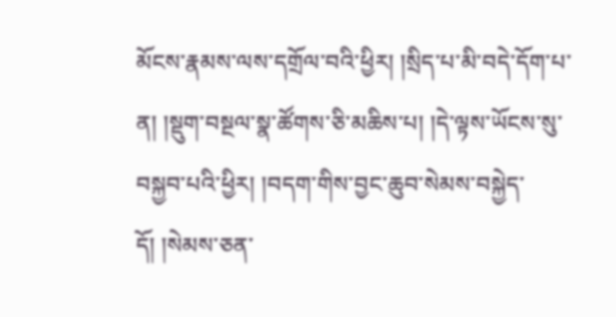མོངས་རྣམས་ལས་དགྲོལ་བའི་ཕྱིར། །སྲིད་པ་མི་བདེ་དོག་པ་ན། །སྡུག་བསྔལ་སྣ་ཚོགས་ཅི་མཆིས་པ། །དེ་ལྟས་ཡོངས་སུ་བསྐྱབ་པའི་ཕྱིར། །བདག་གིས་བྱང་ཆུབ་སེམས་བསྐྱེད་དོ། །སེམས་ཅན་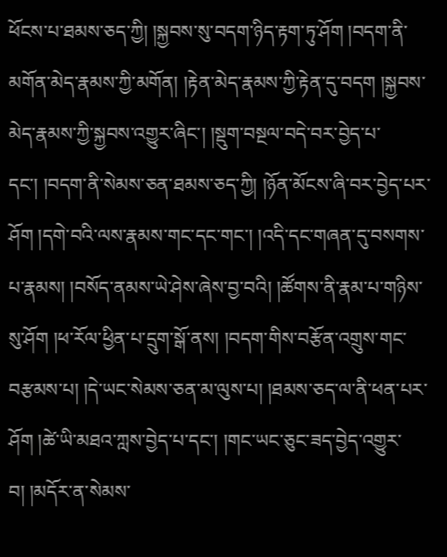ཕོངས་པ་ཐམས་ཅད་ཀྱི། །སྐྱབས་སུ་བདག་ཉིད་རྟག་ཏུ་ཤོག །བདག་ནི་མགོན་མེད་རྣམས་ཀྱི་མགོན། །རྟེན་མེད་རྣམས་ཀྱི་རྟེན་དུ་བདག །སྐྱབས་མེད་རྣམས་ཀྱི་སྐྱབས་འགྱུར་ཞིང་། །སྡུག་བསྔལ་བདེ་བར་བྱེད་པ་དང་། །བདག་ནི་སེམས་ཅན་ཐམས་ཅད་ཀྱི། །ཉོན་མོངས་ཞི་བར་བྱེད་པར་ཤོག །དགེ་བའི་ལས་རྣམས་གང་དང་གང་། །འདི་དང་གཞན་དུ་བསགས་པ་རྣམས། །བསོད་ནམས་ཡེ་ཤེས་ཞེས་བྱ་བའི། །ཚོགས་ནི་རྣམ་པ་གཉིས་སུ་ཤོག །ཕ་རོལ་ཕྱིན་པ་དྲུག་སྒོ་ནས། །བདག་གིས་བརྩོན་འགྲུས་གང་བརྩམས་པ། །དེ་ཡང་སེམས་ཅན་མ་ལུས་པ། །ཐམས་ཅད་ལ་ནི་ཕན་པར་ཤོག །ཚེ་ཡི་མཐའ་ཀླས་བྱེད་པ་དང་། །གང་ཡང་ཅུང་ཟད་བྱེད་འགྱུར་བ། །མདོར་ན་སེམས་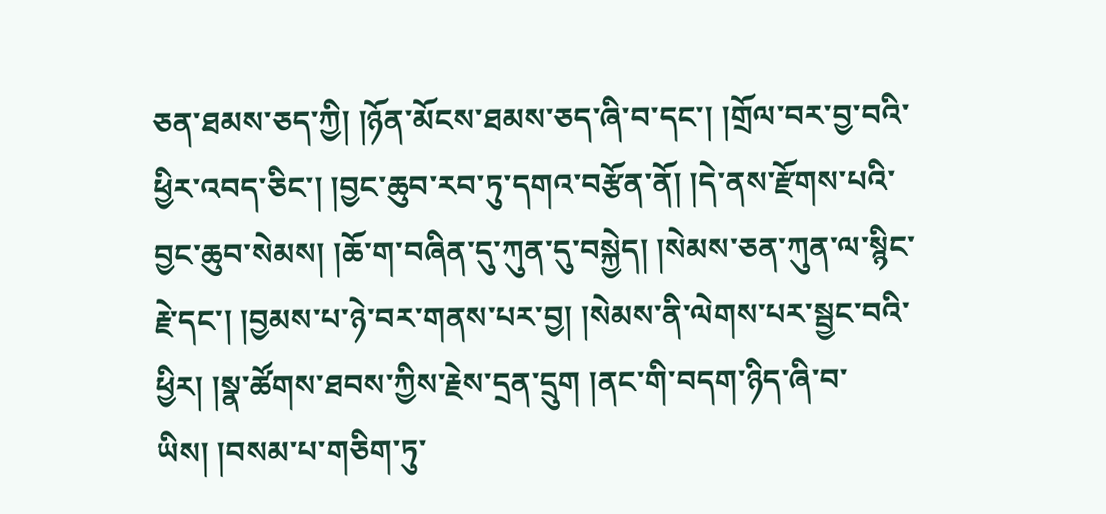ཅན་ཐམས་ཅད་ཀྱི། །ཉོན་མོངས་ཐམས་ཅད་ཞི་བ་དང་། །གྲོལ་བར་བྱ་བའི་ཕྱིར་འབད་ཅིང་། །བྱང་ཆུབ་རབ་ཏུ་དགའ་བརྩོན་ནོ། །དེ་ནས་རྫོགས་པའི་བྱང་ཆུབ་སེམས། །ཆོ་ག་བཞིན་དུ་ཀུན་དུ་བསྐྱེད། །སེམས་ཅན་ཀུན་ལ་སྙིང་རྗེ་དང་། །བྱམས་པ་ཉེ་བར་གནས་པར་བྱ། །སེམས་ནི་ལེགས་པར་སྦྱང་བའི་ཕྱིར། །སྣ་ཚོགས་ཐབས་ཀྱིས་རྗེས་དྲན་དྲུག །ནང་གི་བདག་ཉིད་ཞི་བ་ཡིས། །བསམ་པ་གཅིག་ཏུ་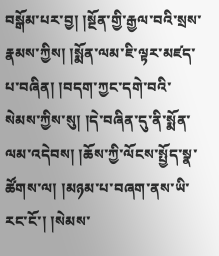བསྒོམ་པར་བྱ། །སྔོན་གྱི་རྒྱལ་བའི་སྲས་རྣམས་ཀྱིས། །སྨོན་ལམ་ཇི་ལྟར་མཛད་པ་བཞིན། །བདག་ཀྱང་དགེ་བའི་སེམས་ཀྱིས་སུ། །དེ་བཞིན་དུ་ནི་སྨོན་ལམ་འདེབས། །ཆོས་ཀྱི་ལོངས་སྤྱོད་སྣ་ཚོགས་ལ། །མཉམ་པ་བཞག་ནས་ཡི་རང་ངོ་། །སེམས་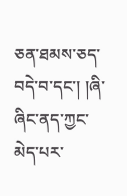ཅན་ཐམས་ཅད་བདེ་བ་དང་། །ཞི་ཞིང་ནད་ཀྱང་མེད་པར་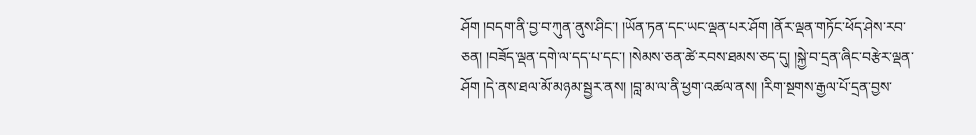ཤོག །བདག་ནི་བྱ་བ་ཀུན་ནུས་ཤིང་། །ཡོན་ཏན་དང་ཡང་ལྡན་པར་ཤོག །ནོར་ལྡན་གཏོང་ཕོད་ཤེས་རབ་ཅན། །བཟོད་ལྡན་དགེ་ལ་དད་པ་དང་། །སེམས་ཅན་ཚེ་རབས་ཐམས་ཅད་དུ། །སྐྱེ་བ་དྲན་ཞིང་བརྩེར་ལྡན་ཤོག །དེ་ནས་ཐལ་མོ་མཉམ་སྦྱར་ནས། །བླ་མ་ལ་ནི་ཕྱག་འཚལ་ནས། །རིག་སྔགས་རྒྱལ་པོ་དྲན་བྱས་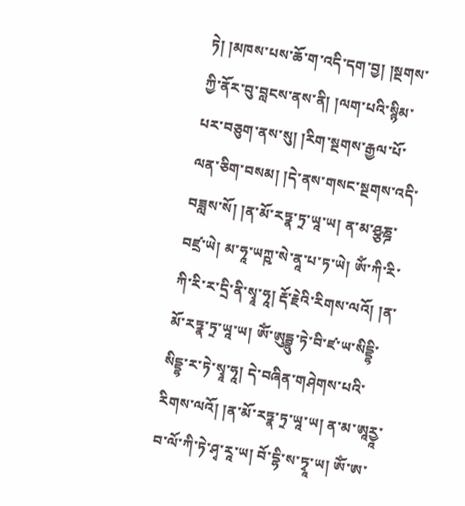ཏེ། །མཁས་པས་ཆོ་ག་འདི་དག་བྱ། །སྔགས་ཀྱི་ནོར་བུ་བླངས་ནས་ནི། །ལག་པའི་སྙིམ་པར་བཅུག་ནས་སུ། །རིག་སྔགས་རྒྱལ་པོ་ལན་ཅིག་བསམ། །དེ་ནས་གསང་སྔགས་འདི་བཟླས་སོ། །ན་མོ་རཏྣ་ཏྲ་ཡཱ་ཡ། ན་མ་ཤྩཎྜ་བཛྲ་ཡེ། མ་ཧཱ་ཡཀྵ་སེ་ནཱ་པ་ཏ་ཡེ། ༀ་ཀི་རི་ཀི་རི་ར་དྲི་ནི་སྭཱ་ཧཱ། རྡོ་རྗེའི་རིགས་ལའོ། །ན་མོ་རཏྣ་ཏྲ་ཡཱ་ཡ། ༀ་ཨུདྦྷུ་ཏེ་བི་ཛ་ཡ་སིདྡྷི་སིདྡྷ་ར་ཏེ་སྭཱ་ཧཱ། དེ་བཞིན་གཤེགས་པའི་རིགས་ལའོ། །ན་མོ་རཏྣ་ཏྲ་ཡཱ་ཡ། ན་མ་ཨཱཪྱཱ་བ་ལོ་ཀི་ཏེ་ཤྭ་རཱ་ཡ། བོ་དྷི་ས་ཏྭཱ་ཡ། ༀ་ཨ་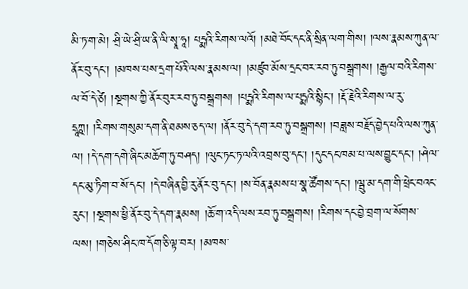མི་ཏ་ག་མེ། ཤྲི་ཡེ་ཤྲི་ཡ་ནི་ལི་སྭཱ་ཧཱ། པདྨའི་རིགས་ལའོ། །མཐེ་བོང་དང་ནི་སྲིན་ལག་གིས། །ལས་རྣམས་ཀུན་ལ་ནོར་བུ་དང་། །མཁས་པས་དྲག་པོའི་ལས་རྣམས་ལ། །མཛུབ་མོས་དྲང་བར་རབ་ཏུ་བསྒྲགས། །རྒྱལ་བའི་རིགས་ལ་བོ་དེ་ཙེ། །སྔགས་ཀྱི་ནོར་བུར་རབ་ཏུ་བསྒྲགས། །པདྨའི་རིགས་ལ་པདྨའི་སྙིང་། །རྡོ་རྗེའི་རིགས་ལ་རུ་དྲཱཀྵ། །རིགས་གསུམ་དག་ནི་ཐམས་ཅད་ལ། །ནོར་བུ་དེ་དག་རབ་ཏུ་བསྒྲགས། །བཟླས་བརྗོད་བྱེད་པའི་ལས་ཀུན་ལ། །དེ་དག་དགེ་ཞིང་མཆོག་ཏུ་བཤད། །ལུང་ཏང་ཏ་ལའི་འབྲས་བུ་དང་། །དུང་དང་ཁམ་པ་ལས་བྱུང་དང་། །ཤེལ་དང་མུ་ཏིག་བ་སོ་དང་། །དེ་བཞིན་བྱི་རུ་ནོར་བུ་དང་། །ས་བོན་རྣམས་པ་སྣ་ཚོགས་དང་། །ལྦུ་མ་དག་གི་ཕྲེང་བའང་རུང་། །སྔགས་ཕྱི་ནོར་བུ་དེ་དག་རྣམས། །ཆོ་ག་འདི་ལས་རབ་ཏུ་བསྒྲགས། །རིགས་དང་བྱེ་བྲག་ལ་སོགས་ལས། །གཅེས་ཤིང་ཁ་དོག་ཅི་ལྟ་བར། །མཁས་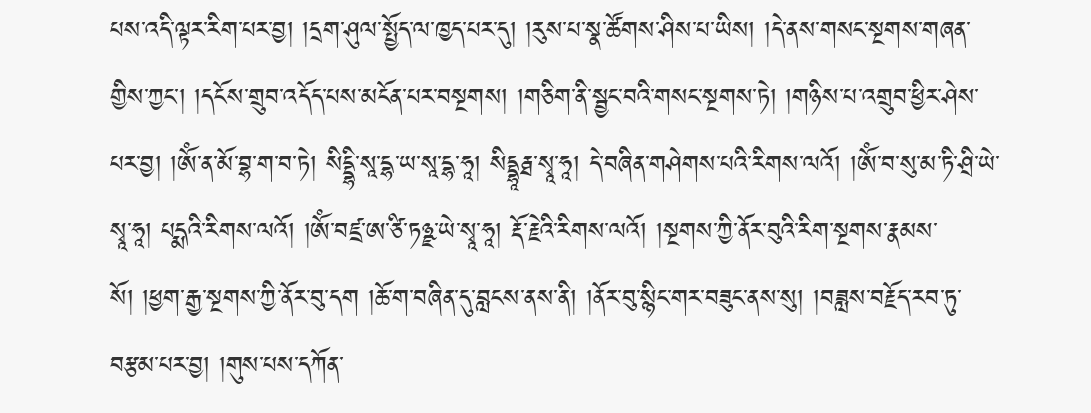པས་འདི་ལྟར་རིག་པར་བྱ། །དྲག་ཤུལ་སྤྱོད་ལ་ཁྱད་པར་དུ། །རུས་པ་སྣ་ཚོགས་ཤིས་པ་ཡིས། །དེ་ནས་གསང་སྔགས་གཞན་གྱིས་ཀྱང་། །དངོས་གྲུབ་འདོད་པས་མངོན་པར་བསྔགས། །གཅིག་ནི་སྦྱང་བའི་གསང་སྔགས་ཏེ། །གཉིས་པ་འགྲུབ་ཕྱིར་ཤེས་པར་བྱ། །ༀ་ན་མོ་བྷ་ག་བ་ཏེ། སིདྡྷི་སཱ་དྷ་ཡ་སཱ་དྷ་ཧཱ། སིདྡྷཱརྠ་སྭཱ་ཧཱ། དེ་བཞིན་གཤེགས་པའི་རིགས་ལའོ། །ༀ་བ་སུ་མ་ཏི་ཤྲི་ཡེ་སྭཱ་ཧཱ། པདྨའི་རིགས་ལའོ། །ༀ་བཛྲ་ཨ་ཙི་ཏཉྫ་ཡེ་སྭཱ་ཧཱ། རྡོ་རྗེའི་རིགས་ལའོ། །སྔགས་ཀྱི་ནོར་བུའི་རིག་སྔགས་རྣམས་སོ། །ཕྱག་རྒྱ་སྔགས་ཀྱི་ནོར་བུ་དག །ཆོ་ག་བཞིན་དུ་བླངས་ནས་ནི། །ནོར་བུ་སྙིང་གར་བཟུང་ནས་སུ། །བཟླས་བརྗོད་རབ་ཏུ་བརྩམ་པར་བྱ། །གུས་པས་དཀོན་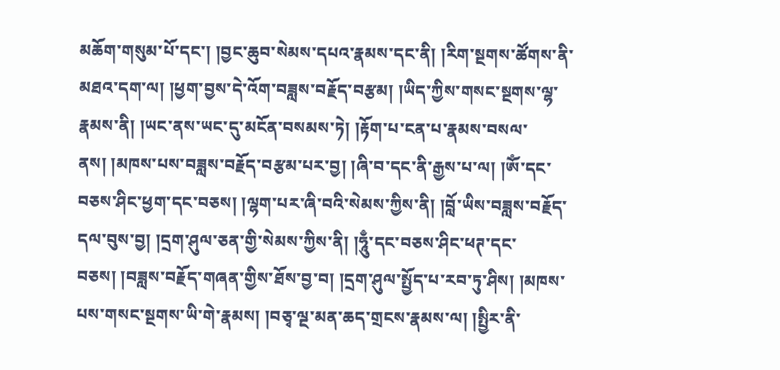མཆོག་གསུམ་པོ་དང་། །བྱང་ཆུབ་སེམས་དཔའ་རྣམས་དང་ནི། །རིག་སྔགས་ཚོགས་ནི་མཐའ་དག་ལ། །ཕྱག་བྱས་དེ་འོག་བཟླས་བརྗོད་བརྩམ། །ཡིད་ཀྱིས་གསང་སྔགས་ལྷ་རྣམས་ནི། །ཡང་ནས་ཡང་དུ་མངོན་བསམས་ཏེ། །རྟོག་པ་ངན་པ་རྣམས་བསལ་ནས། །མཁས་པས་བཟླས་བརྗོད་བརྩམ་པར་བྱ། །ཞི་བ་དང་ནི་རྒྱས་པ་ལ། །ༀ་དང་བཅས་ཤིང་ཕྱག་དང་བཅས། །ལྷག་པར་ཞི་བའི་སེམས་ཀྱིས་ནི། །བློ་ཡིས་བཟླས་བརྗོད་དལ་བུས་བྱ། །དྲག་ཤུལ་ཅན་གྱི་སེམས་ཀྱིས་ནི། །ཧཱུྃ་དང་བཅས་ཤིང་ཕཊ་དང་བཅས། །བཟླས་བརྗོད་གཞན་གྱིས་ཐོས་བྱ་བ། །དྲག་ཤུལ་སྤྱོད་པ་རབ་ཏུ་ཤིས། །མཁས་པས་གསང་སྔགས་ཡི་གེ་རྣམས། །བཅྭ་ལྔ་མན་ཆད་གྲངས་རྣམས་ལ། །སྤྱིར་ནི་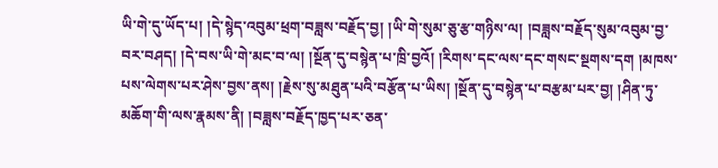ཡི་གེ་དུ་ཡོད་པ། །དེ་སྙེད་འབུམ་ཕྲག་བཟླས་བརྗོད་བྱ། །ཡི་གེ་སུམ་ཅུ་རྩ་གཉིས་ལ། །བཟླས་བརྗོད་སུམ་འབུམ་བྱ་བར་བཤད། །དེ་བས་ཡི་གེ་མང་བ་ལ། །སྔོན་དུ་བསྙེན་པ་ཁྲི་བྱའོ། །རིགས་དང་ལས་དང་གསང་སྔགས་དག །མཁས་པས་ལེགས་པར་ཤེས་བྱས་ནས། །རྗེས་སུ་མཐུན་པའི་བརྩོན་པ་ཡིས། །སྔོན་དུ་བསྙེན་པ་བརྩམ་པར་བྱ། །ཤིན་ཏུ་མཆོག་གི་ལས་རྣམས་ནི། །བཟླས་བརྗོད་ཁྱད་པར་ཅན་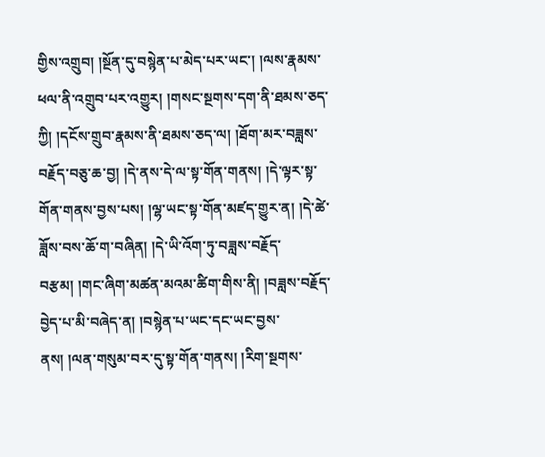གྱིས་འགྲུབ། །སྔོན་དུ་བསྙེན་པ་མེད་པར་ཡང་། །ལས་རྣམས་ཕལ་ནི་འགྲུབ་པར་འགྱུར། །གསང་སྔགས་དག་ནི་ཐམས་ཅད་ཀྱི། །དངོས་གྲུབ་རྣམས་ནི་ཐམས་ཅད་ལ། །ཐོག་མར་བཟླས་བརྗོད་བཅུ་ཆ་བྱ། །དེ་ནས་དེ་ལ་སྟ་གོན་གནས། །དེ་ལྟར་སྟ་གོན་གནས་བྱས་པས། །ལྷ་ཡང་སྟ་གོན་མཛད་གྱུར་ན། །དེ་ཚེ་ཟློས་བས་ཆོ་ག་བཞིན། །དེ་ཡི་འོག་ཏུ་བཟླས་བརྗོད་བརྩམ། །གང་ཞིག་མཚན་མའམ་ཚིག་གིས་ནི། །བཟླས་བརྗོད་བྱེད་པ་མི་བཞེད་ན། །བསྙེན་པ་ཡང་དང་ཡང་བྱས་ནས། །ལན་གསུམ་བར་དུ་སྟ་གོན་གནས། །རིག་སྔགས་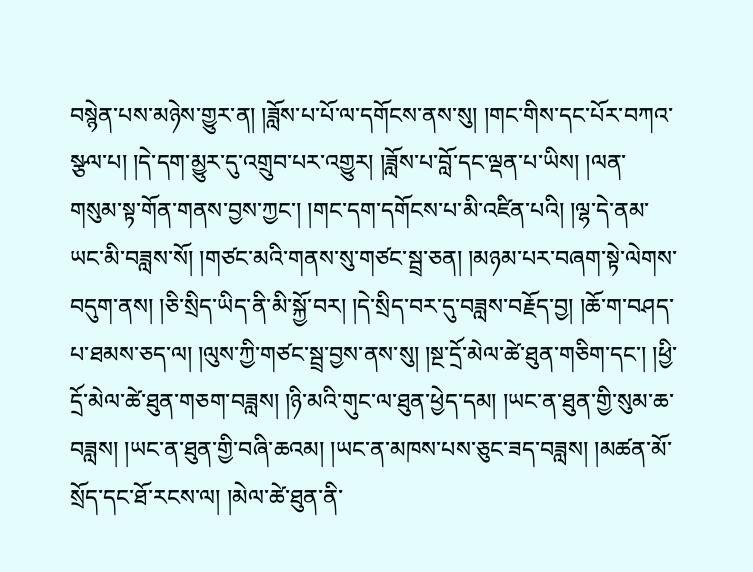བསྙེན་པས་མཉེས་གྱུར་ན། །ཟློས་པ་པོ་ལ་དགོངས་ནས་སུ། །གང་གིས་དང་པོར་བཀའ་སྩལ་པ། །དེ་དག་མྱུར་དུ་འགྲུབ་པར་འགྱུར། །ཟློས་པ་བློ་དང་ལྡན་པ་ཡིས། །ལན་གསུམ་སྟ་གོན་གནས་བྱས་ཀྱང་། །གང་དག་དགོངས་པ་མི་འཛིན་པའི། །ལྷ་དེ་ནམ་ཡང་མི་བཟླས་སོ། །གཙང་མའི་གནས་སུ་གཙང་སྦྲ་ཅན། །མཉམ་པར་བཞག་སྟེ་ལེགས་བདུག་ནས། །ཅི་སྲིད་ཡིད་ནི་མི་སྐྱོ་བར། །དེ་སྲིད་བར་དུ་བཟླས་བརྗོད་བྱ། །ཆོ་ག་བཤད་པ་ཐམས་ཅད་ལ། །ལུས་ཀྱི་གཙང་སྦྲ་བྱས་ནས་སུ། །སྔ་དྲོ་མེལ་ཚེ་ཐུན་གཅིག་དང་། །ཕྱི་དྲོ་མེལ་ཚེ་ཐུན་གཅག་བཟླས། །ཉི་མའི་གུང་ལ་ཐུན་ཕྱེད་དམ། །ཡང་ན་ཐུན་གྱི་སུམ་ཆ་བཟླས། །ཡང་ན་ཐུན་གྱི་བཞི་ཆའམ། །ཡང་ན་མཁས་པས་ཅུང་ཟད་བཟླས། །མཚན་མོ་སྲོད་དང་ཐོ་རངས་ལ། །མེལ་ཚེ་ཐུན་ནི་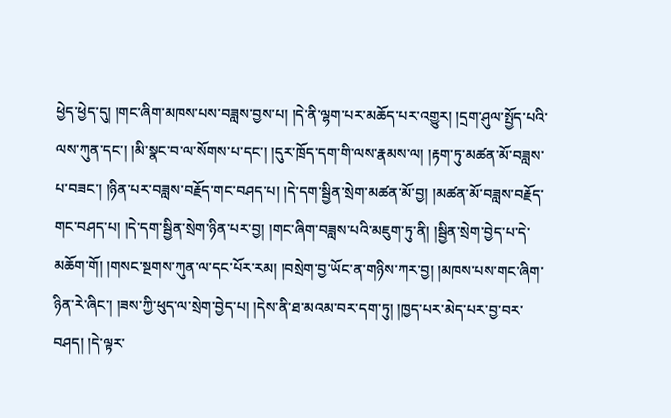ཕྱེད་ཕྱེད་དུ། །གང་ཞིག་མཁས་པས་བཟླས་བྱས་པ། །དེ་ནི་ལྷག་པར་མཆོད་པར་འགྱུར། །དྲག་ཤུལ་སྤྱོད་པའི་ལས་ཀུན་དང་། །མི་སྣང་བ་ལ་སོགས་པ་དང་། །དུར་ཁྲོད་དག་གི་ལས་རྣམས་ལ། །རྟག་ཏུ་མཚན་མོ་བཟླས་པ་བཟང་། །ཉིན་པར་བཟླས་བརྗོད་གང་བཤད་པ། །དེ་དག་སྦྱིན་སྲེག་མཚན་མོ་བྱ། །མཚན་མོ་བཟླས་བརྗོད་གང་བཤད་པ། །དེ་དག་སྦྱིན་སྲེག་ཉིན་པར་བྱ། །གང་ཞིག་བཟླས་པའི་མཇུག་ཏུ་ནི། །སྦྱིན་སྲེག་བྱེད་པ་དེ་མཆོག་གོ། །གསང་སྔགས་ཀུན་ལ་དང་པོར་རམ། །བསྲེག་བྱ་ཡོང་ན་གཉིས་ཀར་བྱ། །མཁས་པས་གང་ཞིག་ཉིན་རེ་ཞིང་། །ཟས་ཀྱི་ཕུད་ལ་སྲེག་བྱེད་པ། །དེས་ནི་ཐ་མའམ་བར་དག་ཏུ། །ཁྱད་པར་མེད་པར་བྱ་བར་བཤད། །དེ་ལྟར་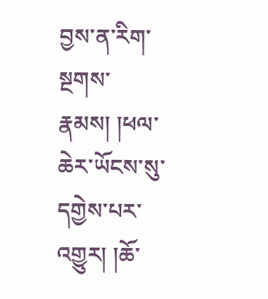བྱས་ན་རིག་སྔགས་རྣམས། །ཕལ་ཆེར་ཡོངས་སུ་དགྱེས་པར་འགྱུར། །ཆོ་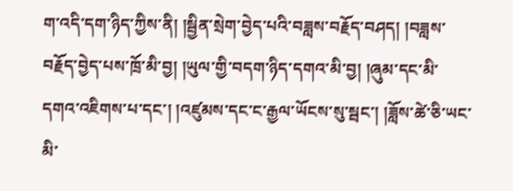ག་འདི་དག་ཉིད་ཀྱིས་ནི། །སྦྱིན་སྲེག་བྱེད་པའི་བཟླས་བརྗོད་བཤད། །བཟླས་བརྗོད་བྱེད་པས་ཁྲོ་མི་བྱ། །ཡུལ་གྱི་བདག་ཉིད་དགའ་མི་བྱ། །ཞུམ་དང་མི་དགའ་འཇིགས་པ་དང་། །འཛུམས་དང་ང་རྒྱལ་ཡོངས་སུ་སྦང་། །ཟློས་ཚེ་ཅི་ཡང་མི་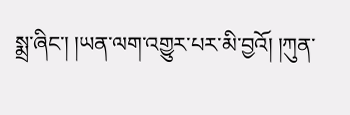སྨྲ་ཞིང་། །ཡན་ལག་འགྱུར་པར་མི་བྱའོ། །ཀུན་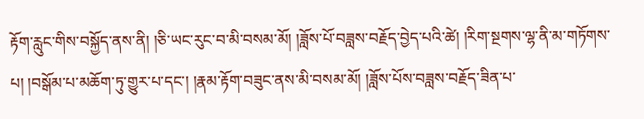རྟོག་རླུང་གིས་བསྐྱོད་ནས་ནི། །ཅི་ཡང་རུང་བ་མི་བསམ་མོ། །ཟློས་པོ་བཟླས་བརྗོད་བྱེད་པའི་ཚེ། །རིག་སྔགས་ལྷ་ནི་མ་གཏོགས་པ། །བསྒོམ་པ་མཆོག་ཏུ་གྱུར་པ་དང་། །རྣམ་རྟོག་བཟུང་ནས་མི་བསམ་མོ། །ཟློས་པོས་བཟླས་བརྗོད་ཟིན་པ་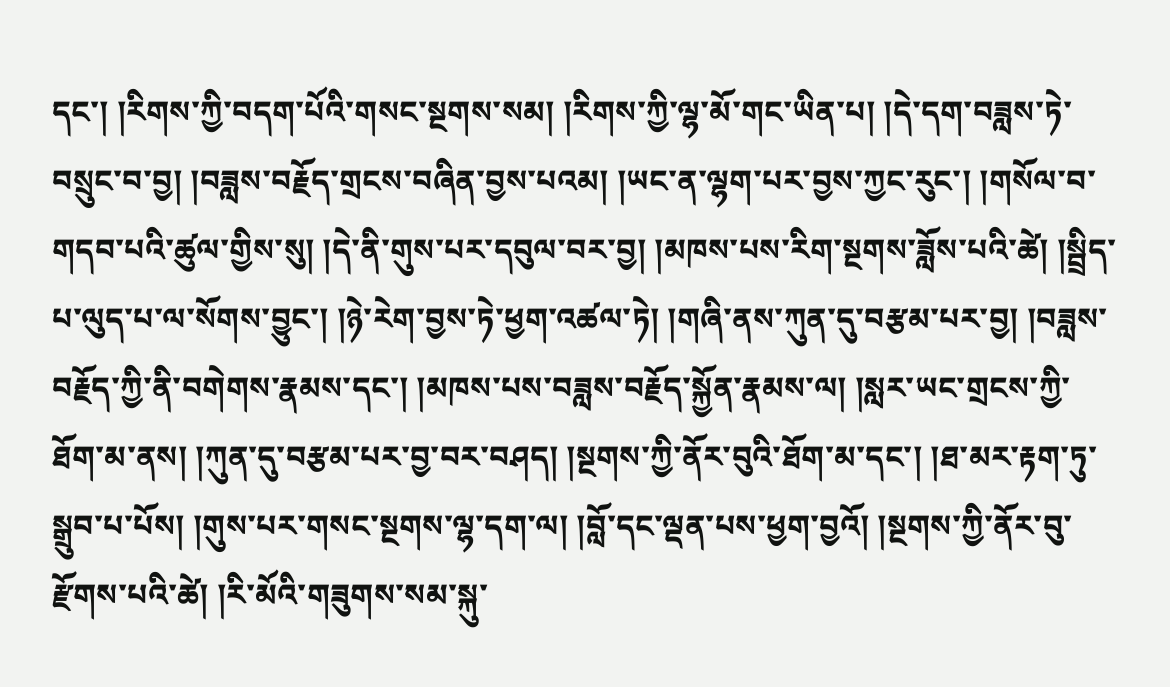དང་། །རིགས་ཀྱི་བདག་པོའི་གསང་སྔགས་སམ། །རིགས་ཀྱི་ལྷ་མོ་གང་ཡིན་པ། །དེ་དག་བཟླས་ཏེ་བསྲུང་བ་བྱ། །བཟླས་བརྗོད་གྲངས་བཞིན་བྱས་པའམ། །ཡང་ན་ལྷག་པར་བྱས་ཀྱང་རུང་། །གསོལ་བ་གདབ་པའི་ཚུལ་གྱིས་སུ། །དེ་ནི་གུས་པར་དབུལ་བར་བྱ། །མཁས་པས་རིག་སྔགས་ཟློས་པའི་ཚེ། །སྦྲིད་པ་ལུད་པ་ལ་སོགས་བྱུང་། །ཉེ་རེག་བྱས་ཏེ་ཕྱག་འཚལ་ཏེ། །གཞི་ནས་ཀུན་དུ་བརྩམ་པར་བྱ། །བཟླས་བརྗོད་ཀྱི་ནི་བགེགས་རྣམས་དང་། །མཁས་པས་བཟླས་བརྗོད་སྐྱོན་རྣམས་ལ། །སླར་ཡང་གྲངས་ཀྱི་ཐོག་མ་ནས། །ཀུན་དུ་བརྩམ་པར་བྱ་བར་བཤད། །སྔགས་ཀྱི་ནོར་བུའི་ཐོག་མ་དང་། །ཐ་མར་རྟག་ཏུ་སྒྲུབ་པ་པོས། །གུས་པར་གསང་སྔགས་ལྷ་དག་ལ། །བློ་དང་ལྡན་པས་ཕྱག་བྱའོ། །སྔགས་ཀྱི་ནོར་བུ་རྫོགས་པའི་ཚེ། །རི་མོའི་གཟུགས་སམ་སྐུ་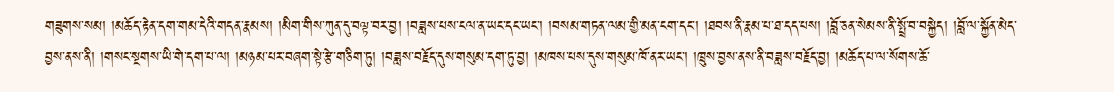གཟུགས་སམ། །མཆོད་རྟེན་དག་གམ་དེའི་གདན་རྣམས། །མིག་གིས་ཀུན་དུ་བལྟ་བར་བྱ། །བཟླས་པས་ངལ་ན་ཡང་དང་ཡང་། །བསམ་གཏན་ལམ་གྱི་མན་ངག་དང་། །ཐབས་ནི་རྣམ་པ་ཐ་དད་པས། །བློ་ཅན་སེམས་ནི་སྤྲོ་བ་བསྐྱེད། །བློ་ལ་སྐྱོན་མེད་བྱས་ནས་ནི། །གསང་སྔགས་ཡི་གེ་དག་པ་ལ། །མཉམ་པར་བཞག་སྟེ་རྩེ་གཅིག་ཏུ། །བཟླས་བརྗོད་དུས་གསུམ་དག་ཏུ་བྱ། །མཁས་པས་དུས་གསུམ་ཁོ་ནར་ཡང་། །ཁྲུས་བྱས་ནས་ནི་བཟླས་བརྗོད་བྱ། །མཆོད་པ་ལ་སོགས་ཆོ་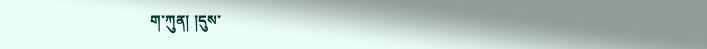ག་ཀུན། །དུས་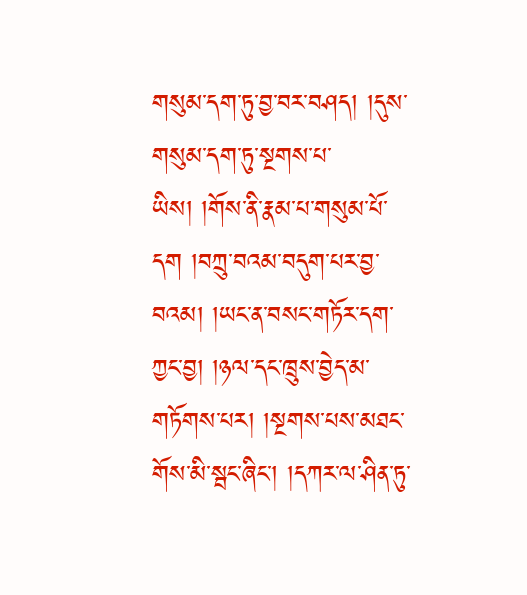གསུམ་དག་ཏུ་བྱ་བར་བཤད། །དུས་གསུམ་དག་ཏུ་སྔགས་པ་ཡིས། །གོས་ནི་རྣམ་པ་གསུམ་པོ་དག །བཀྲུ་བའམ་བདུག་པར་བྱ་བའམ། །ཡང་ན་བསང་གཏོར་དག་ཀྱང་བྱ། །ཉལ་དང་ཁྲུས་བྱེད་མ་གཏོགས་པར། །སྔགས་པས་མཐང་གོས་མི་སྦང་ཞིང་། །དཀར་ལ་ཤིན་ཏུ་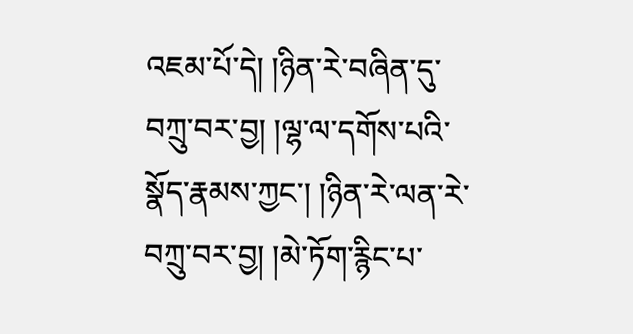འཇམ་པོ་དེ། །ཉིན་རེ་བཞིན་དུ་བཀྲུ་བར་བྱ། །ལྷ་ལ་དགོས་པའི་སྣོད་རྣམས་ཀྱང་། །ཉིན་རེ་ལན་རེ་བཀྲུ་བར་བྱ། །མེ་ཏོག་རྙིང་པ་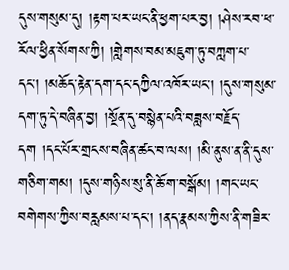དུས་གསུམ་དུ། །རྟག་པར་ཡང་ནི་ཕྱག་པར་བྱ། །ཤེས་རབ་ཕ་རོལ་ཕྱིན་སོགས་ཀྱི། །གླེགས་བམ་མཇུག་ཏུ་བཀླག་པ་དང་། །མཆོད་རྟེན་དག་དང་དཀྱིལ་འཁོར་ཡང་། །དུས་གསུམ་དག་ཏུ་དེ་བཞིན་བྱ། །སྔོན་དུ་བསྙེན་པའི་བཟླས་བརྗོད་དག །དང་པོར་གྲངས་བཞིན་ཚང་བ་ལས། །མི་ནུས་ན་ནི་དུས་གཅིག་གམ། །དུས་གཉིས་སུ་ནི་ཆོ་ག་བསྒོམ། །གང་ཡང་བགེགས་ཀྱིས་བརླམས་པ་དང་། །ནད་རྣམས་ཀྱིས་ནི་གཟིར་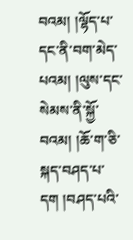བའམ། །ལྷོད་པ་དང་ནི་བག་མེད་པའམ། །ལུས་དང་སེམས་ནི་སྐྱོ་བའམ། །ཆོ་ག་ཅི་སྐད་བཤད་པ་དག །བཤད་པའི་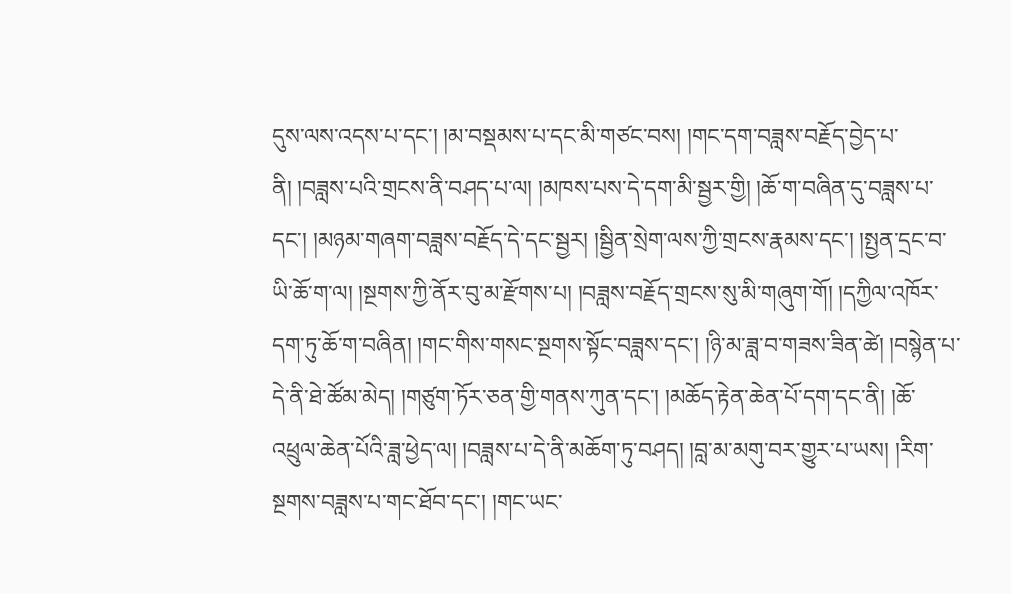དུས་ལས་འདས་པ་དང་། །མ་བསྡམས་པ་དང་མི་གཙང་བས། །གང་དག་བཟླས་བརྗོད་བྱེད་པ་ནི། །བཟླས་པའི་གྲངས་ནི་བཤད་པ་ལ། །མཁས་པས་དེ་དག་མི་སྦྱར་གྱི། །ཆོ་ག་བཞིན་དུ་བཟླས་པ་དང་། །མཉམ་གཞག་བཟླས་བརྗོད་དེ་དང་སྦྱར། །སྦྱིན་སྲེག་ལས་ཀྱི་གྲངས་རྣམས་དང་། །སྤྱན་དྲང་བ་ཡི་ཆོ་ག་ལ། །སྔགས་ཀྱི་ནོར་བུ་མ་རྫོགས་པ། །བཟླས་བརྗོད་གྲངས་སུ་མི་གཞུག་གོ། །དཀྱིལ་འཁོར་དག་ཏུ་ཆོ་ག་བཞིན། །གང་གིས་གསང་སྔགས་སྟོང་བཟླས་དང་། །ཉི་མ་ཟླ་བ་གཟས་ཟིན་ཚེ། །བསྙེན་པ་དེ་ནི་ཐེ་ཚོམ་མེད། །གཙུག་ཏོར་ཅན་གྱི་གནས་ཀུན་དང་། །མཆོད་རྟེན་ཆེན་པོ་དག་དང་ནི། །ཆོ་འཕྲུལ་ཆེན་པོའི་ཟླ་ཕྱེད་ལ། །བཟླས་པ་དེ་ནི་མཆོག་ཏུ་བཤད། །བླ་མ་མགུ་བར་གྱུར་པ་ཡས། །རིག་སྔགས་བཟླས་པ་གང་ཐོབ་དང་། །གང་ཡང་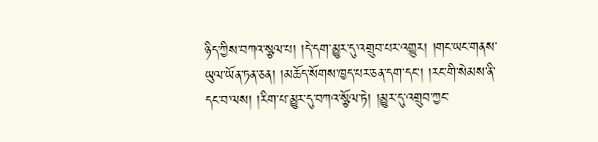ཉིད་ཀྱིས་བཀའ་སྩལ་པ། །དེ་དག་མྱུར་དུ་འགྲུབ་པར་འགྱུར། །གང་ཡང་གནས་ཡུལ་ཡོན་ཏན་ཅན། །མཆོད་སོགས་ཁྱད་པར་ཅན་དག་དང་། །རང་གི་སེམས་ནི་དང་བ་ལས། །རིག་པ་མྱུར་དུ་བཀའ་སྩོལ་ཏེ། །མྱུར་དུ་འགྲུབ་ཀྱང་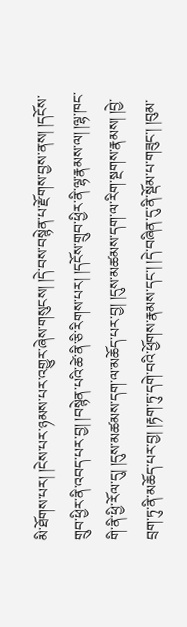མི་ཐོགས་པར། །ངེས་པར་ཉམས་པར་འགྱུར་ཞེས་གསུངས། །དེ་བས་བསྙེན་པ་རྫོགས་བྱས་ནས། །དངོས་གྲུབ་ཕྱིར་ནི་འབད་པར་བྱ། །བསྙེན་པའི་ཚེ་ནི་ཅི་རིགས་པར། །དངོས་གྲུབ་ཕྱིར་ནི་ལྷ་རྣམས་ལ། །ལྷ་ཁང་གི་ནི་ཕྱི་རོལ་དུ། །དུས་མཚམས་དག་ལ་མཆོད་པར་བྱ། །དུས་མཚམས་དག་ལ་རིག་སྔགས་རྣམས། །བྱེ་བྲག་ཏུ་ནི་མཆོད་པར་བྱ། །རྟག་ཏུ་དགེ་བའི་ཕྱོགས་རྣམས་དང་། །དེ་བཞིན་དུ་ནི་སྡོམ་པ་གཟུང་། །བུམ་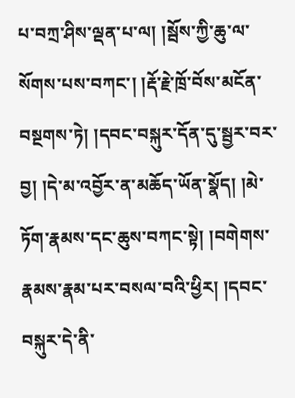པ་བཀྲ་ཤིས་ལྡན་པ་ལ། །སྦོས་ཀྱི་ཆུ་ལ་སོགས་པས་བཀང་། །རྡོ་རྗེ་ཁྲོ་བོས་མངོན་བསྔགས་ཏེ། །དབང་བསྐུར་དོན་དུ་སྦྱར་བར་བྱ། །དེ་མ་འབྱོར་ན་མཆོད་ཡོན་སྣོད། །མེ་ཏོག་རྣམས་དང་ཆུས་བཀང་སྟེ། །བགེགས་རྣམས་རྣམ་པར་བསལ་བའི་ཕྱིར། །དབང་བསྐུར་དེ་ནི་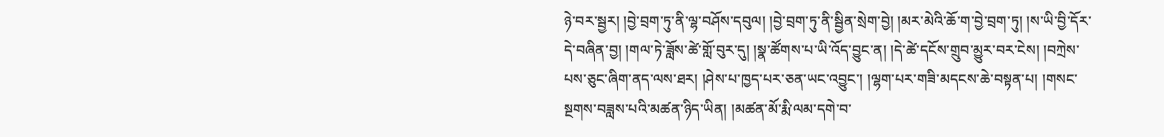ཉེ་བར་སྦྱར། །བྱེ་བྲག་ཏུ་ནི་ལྷ་བཤོས་དབུལ། །བྱེ་བྲག་ཏུ་ནི་སྦྱིན་སྲེག་བྱེ། །མར་མེའི་ཆོ་ག་བྱེ་བྲག་ཏུ། །ས་ཡི་བྱི་དོར་དེ་བཞིན་བྱ། །གལ་ཏེ་ཟློས་ཚེ་གློ་བུར་དུ། །སྣ་ཚོགས་པ་ཡི་འོད་བྱུང་ན། །དེ་ཚེ་དངོས་གྲུབ་མྱུར་བར་ངེས། །བཀྲེས་པས་ཅུང་ཞིག་ནད་ལས་ཐར། །ཤེས་པ་ཁྱད་པར་ཅན་ཡང་འབྱུང་། །ལྷག་པར་གཟི་མདངས་ཆེ་བསྟན་པ། །གསང་སྔགས་བཟླས་པའི་མཚན་ཉིད་ཡིན། །མཚན་མོ་རྨི་ལམ་དགེ་བ་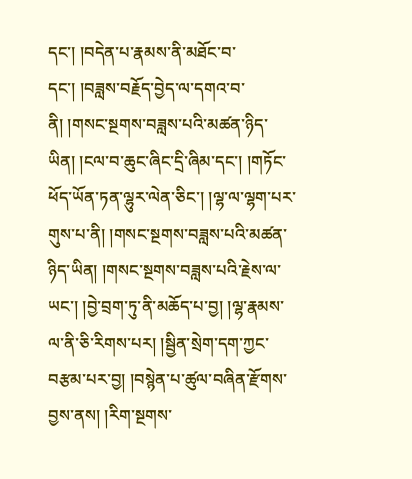དང་། །བདེན་པ་རྣམས་ནི་མཐོང་བ་དང་། །བཟླས་བརྗོད་བྱེད་ལ་དགའ་བ་ནི། །གསང་སྔགས་བཟླས་པའི་མཚན་ཉིད་ཡིན། །ངལ་བ་ཆུང་ཞིང་དྲི་ཞིམ་དང་། །གཏོང་ཕོད་ཡོན་ཏན་ལྷུར་ལེན་ཅིང་། །ལྷ་ལ་ལྷག་པར་གུས་པ་ནི། །གསང་སྔགས་བཟླས་པའི་མཚན་ཉིད་ཡིན། །གསང་སྔགས་བཟླས་པའི་རྗེས་ལ་ཡང་། །བྱེ་བྲག་ཏུ་ནི་མཆོད་པ་བྱ། །ལྷ་རྣམས་ལ་ནི་ཅི་རིགས་པར། །སྦྱིན་སྲེག་དག་ཀྱང་བརྩམ་པར་བྱ། །བསྙེན་པ་ཚུལ་བཞིན་རྫོགས་བྱས་ནས། །རིག་སྔགས་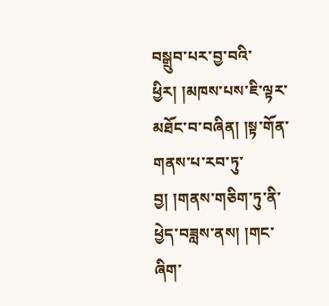བསྒྲུབ་པར་བྱ་བའི་ཕྱིར། །མཁས་པས་ཇི་ལྟར་མཐོང་བ་བཞིན། །སྟ་གོན་གནས་པ་རབ་ཏུ་བྱ། །གནས་གཅིག་ཏུ་ནི་ཕྱེད་བཟླས་ནས། །གང་ཞིག་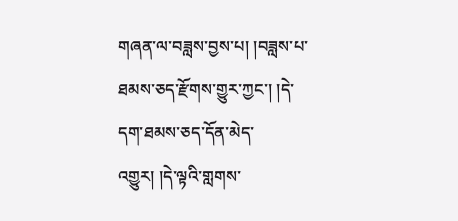གཞན་ལ་བཟླས་བྱས་པ། །བཟླས་པ་ཐམས་ཅད་རྫོགས་གྱུར་ཀྱང་། །དེ་དག་ཐམས་ཅད་དོན་མེད་འགྱུར། །དེ་ལྟའི་གླགས་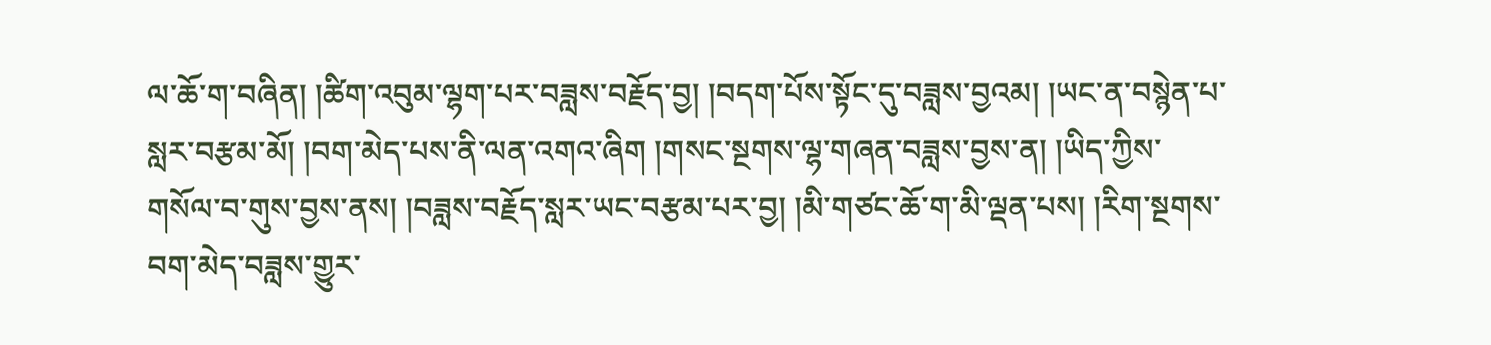ལ་ཆོ་ག་བཞིན། །ཚིག་འབུམ་ལྷག་པར་བཟླས་བརྗོད་བྱ། །བདག་པོས་སྟོང་དུ་བཟླས་བྱའམ། །ཡང་ན་བསྙེན་པ་སླར་བརྩམ་མོ། །བག་མེད་པས་ནི་ལན་འགའ་ཞིག །གསང་སྔགས་ལྷ་གཞན་བཟླས་བྱས་ན། །ཡིད་ཀྱིས་གསོལ་བ་གུས་བྱས་ནས། །བཟླས་བརྗོད་སླར་ཡང་བརྩམ་པར་བྱ། །མི་གཙང་ཆོ་ག་མི་ལྡན་པས། །རིག་སྔགས་བག་མེད་བཟླས་གྱུར་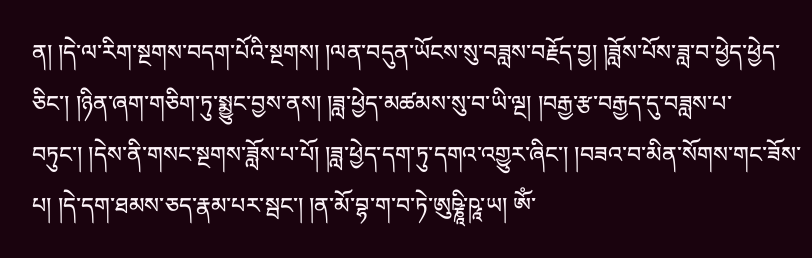ན། །དེ་ལ་རིག་སྔགས་བདག་པོའི་སྔགས། །ལན་བདུན་ཡོངས་སུ་བཟླས་བརྗོད་བྱ། །ཟློས་པོས་ཟླ་བ་ཕྱེད་ཕྱེད་ཅིང་། །ཉིན་ཞག་གཅིག་ཏུ་སྨྱུང་བྱས་ནས། །ཟླ་ཕྱེད་མཚམས་སུ་བ་ཡི་ལྔ། །བརྒྱ་རྩ་བརྒྱད་དུ་བཟླས་པ་བཏུང་། །དེས་ནི་གསང་སྔགས་ཟློས་པ་པོ། །ཟླ་ཕྱེད་དག་ཏུ་དགའ་འགྱུར་ཞིང་། །བཟའ་བ་མིན་སོགས་གང་ཟོས་པ། །དེ་དག་ཐམས་ཅད་རྣམ་པར་སྦང་། །ན་མོ་བྷ་ག་བ་ཏེ་ཨུཥྞཱི་ཥཱ་ཡ། ༀ་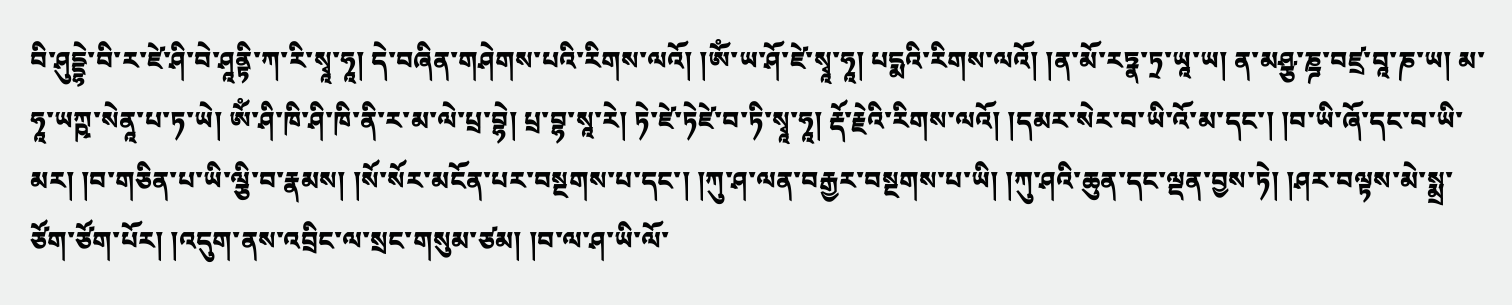བི་ཤུདྡྷེ་བི་ར་ཛེ་ཤི་བེ་ཤཱནྟི་ཀ་རི་སྭཱ་ཧཱ། དེ་བཞིན་གཤེགས་པའི་རིགས་ལའོ། །ༀ་ཡ་ཤོ་ཛེ་སྭཱ་ཧཱ། པདྨའི་རིགས་ལའོ། །ན་མོ་རཏྣ་ཏྲ་ཡཱ་ཡ། ན་མཤྩ་ཎྜ་བཛྲ་བཱ་ཎ་ཡ། མ་ཧཱ་ཡཀྵ་སེནཱ་པ་ཏ་ཡེ། ༀ་ཤི་ཁི་ཤི་ཁི་ནི་ར་མ་ལེ་པྲ་བྷེ། པྲ་བྷ་སཱ་རེ། ཏེ་ཛེ་ཏེཛེ་བ་ཏི་སྭཱ་ཧཱ། རྡོ་རྗེའི་རིགས་ལའོ། །དམར་སེར་བ་ཡི་འོ་མ་དང་། །བ་ཡི་ཞོ་དང་བ་ཡི་མར། །བ་གཅིན་པ་ཡི་ལྕི་བ་རྣམས། །སོ་སོར་མངོན་པར་བསྔགས་པ་དང་། །ཀུ་ཤ་ལན་བརྒྱར་བསྔགས་པ་ཡི། །ཀུ་ཤའི་ཆུན་དང་ལྡན་བྱས་ཏེ། །ཤར་བལྟས་མེ་སྨྲ་ཙོག་ཙོག་པོར། །འདུག་ནས་འབྲིང་ལ་སྲང་གསུམ་ཙམ། །བ་ལ་ཤ་ཡི་ལོ་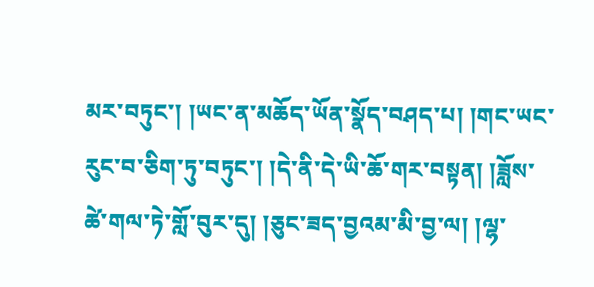མར་བཏུང་། །ཡང་ན་མཆོད་ཡོན་སྣོད་བཤད་པ། །གང་ཡང་རུང་བ་ཅིག་ཏུ་བཏུང་། །དེ་ནི་དེ་ཡི་ཆོ་གར་བསྟན། །ཟློས་ཚེ་གལ་ཏེ་གློ་བུར་དུ། །ཅུང་ཟད་བྱའམ་མི་བྱ་ལ། །ལྷ་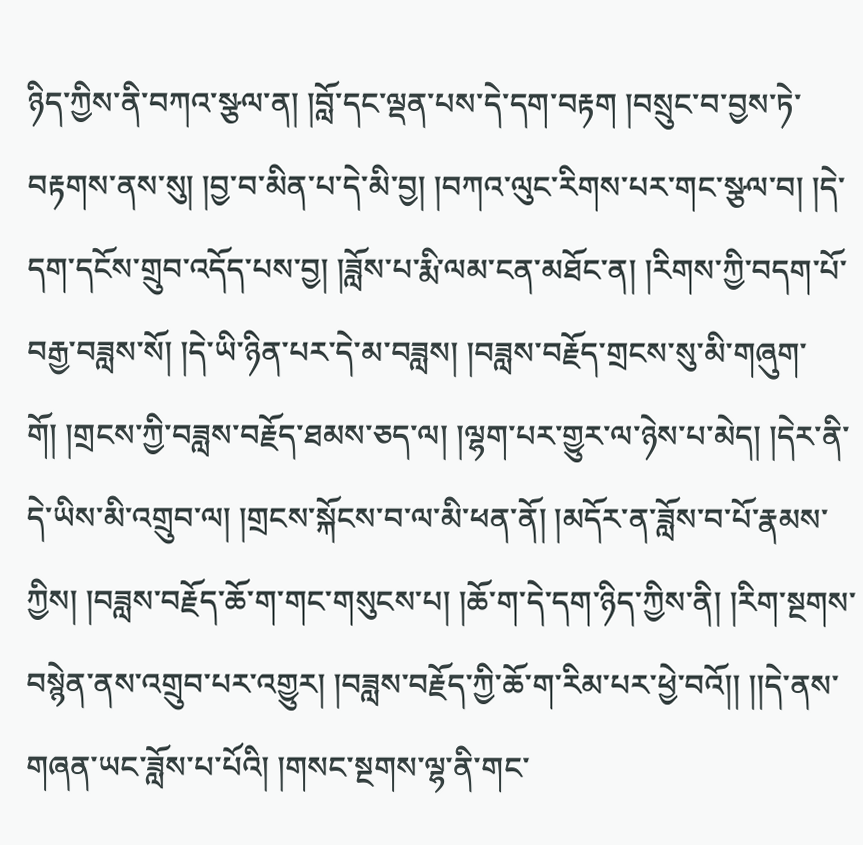ཉིད་ཀྱིས་ནི་བཀའ་སྩལ་ན། །བློ་དང་ལྡན་པས་དེ་དག་བརྟག །བསྲུང་བ་བྱས་ཏེ་བརྟགས་ནས་སུ། །བྱ་བ་མིན་པ་དེ་མི་བྱ། །བཀའ་ལུང་རིགས་པར་གང་སྩལ་བ། །དེ་དག་དངོས་གྲུབ་འདོད་པས་བྱ། །ཟློས་པ་རྨི་ལམ་ངན་མཐོང་ན། །རིགས་ཀྱི་བདག་པོ་བརྒྱ་བཟླས་སོ། །དེ་ཡི་ཉིན་པར་དེ་མ་བཟླས། །བཟླས་བརྗོད་གྲངས་སུ་མི་གཞུག་གོ། །གྲངས་ཀྱི་བཟླས་བརྗོད་ཐམས་ཅད་ལ། །ལྷག་པར་གྱུར་ལ་ཉེས་པ་མེད། །དེར་ནི་དེ་ཡིས་མི་འགྲུབ་ལ། །གྲངས་སྐོངས་བ་ལ་མི་ཕན་ནོ། །མདོར་ན་ཟློས་བ་པོ་རྣམས་ཀྱིས། །བཟླས་བརྗོད་ཆོ་ག་གང་གསུངས་པ། །ཆོ་ག་དེ་དག་ཉིད་ཀྱིས་ནི། །རིག་སྔགས་བསྙེན་ནས་འགྲུབ་པར་འགྱུར། །བཟླས་བརྗོད་ཀྱི་ཆོ་ག་རིམ་པར་ཕྱེ་བའོ།། །།དེ་ནས་གཞན་ཡང་ཟློས་པ་པོའི། །གསང་སྔགས་ལྷ་ནི་གང་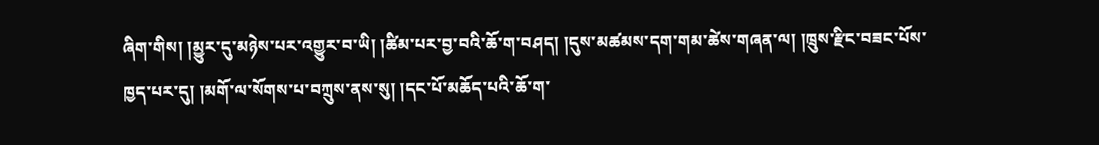ཞིག་གིས། །མྱུར་དུ་མཉེས་པར་འགྱུར་བ་ཡི། །ཚིམ་པར་བྱ་བའི་ཆོ་ག་བཤད། །དུས་མཚམས་དག་གམ་ཚེས་གཞན་ལ། །ཁྲུས་རྫིང་བཟང་པོས་ཁྱད་པར་དུ། །མགོ་ལ་སོགས་པ་བཀྲུས་ནས་སུ། །དང་པོ་མཆོད་པའི་ཆོ་ག་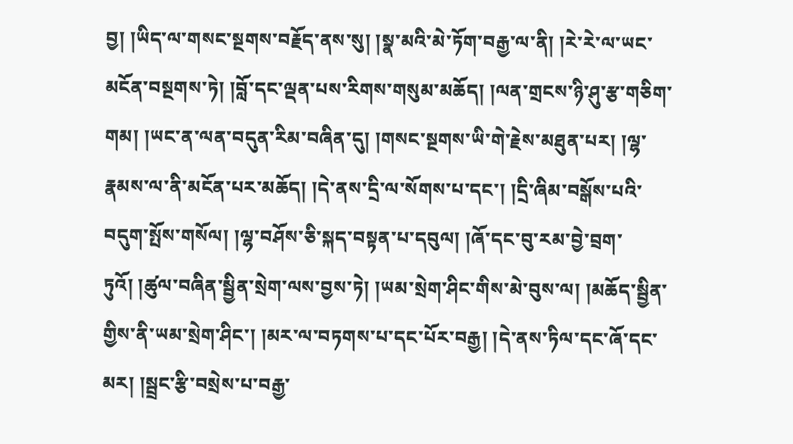བྱ། །ཡིད་ལ་གསང་སྔགས་བརྗོད་ནས་སུ། །སྣ་མའི་མེ་ཏོག་བརྒྱ་ལ་ནི། །རེ་རེ་ལ་ཡང་མངོན་བསྔགས་ཏེ། །བློ་དང་ལྡན་པས་རིགས་གསུམ་མཆོད། །ལན་གྲངས་ཉི་ཤུ་རྩ་གཅིག་གམ། །ཡང་ན་ལན་བདུན་རིམ་བཞིན་དུ། །གསང་སྔགས་ཡི་གེ་རྗེས་མཐུན་པར། །ལྷ་རྣམས་ལ་ནི་མངོན་པར་མཆོད། །དེ་ནས་དྲི་ལ་སོགས་པ་དང་། །དྲི་ཞིམ་བསྒོས་པའི་བདུག་སྤོས་གསོལ། །ལྷ་བཤོས་ཅི་སྐད་བསྟན་པ་དབུལ། །ཞོ་དང་བུ་རམ་བྱེ་བྲག་ཏུའོ། །ཚུལ་བཞིན་སྦྱིན་སྲེག་ལས་བྱས་ཏེ། །ཡམ་སྲེག་ཤིང་གིས་མེ་བུས་ལ། །མཆོད་སྦྱིན་གྱིས་ནི་ཡམ་སྲེག་ཤིང་། །མར་ལ་བཏགས་པ་དང་པོར་བརྒྱ། །དེ་ནས་ཏིལ་དང་ཞོ་དང་མར། །སྦྲང་རྩི་བསྲེས་པ་བརྒྱ་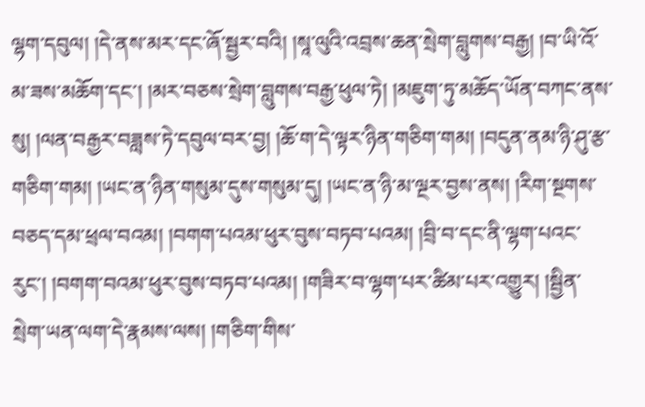ལྷག་དབུལ། །དེ་ནས་མར་དང་ཞོ་སྦྱར་བའི། །སཱ་ལུའི་འབྲས་ཆན་སྲེག་བླུགས་བརྒྱ། །བ་ཡི་འོ་མ་ཟས་མཆོག་དང་། །མར་བཅས་སྲེག་བླུགས་བརྒྱ་ཕུལ་ཏེ། །མཇུག་ཏུ་མཆོད་ཡོན་བཀང་ནས་སུ། །ལན་བརྒྱར་བཟླས་ཏེ་དབུལ་བར་བྱ། །ཆོ་ག་དེ་ལྟར་ཉིན་གཅིག་གམ། །བདུན་ནམ་ཉི་ཤུ་རྩ་གཅིག་གམ། །ཡང་ན་ཉིན་གསུམ་དུས་གསུམ་དུ། །ཡང་ན་ཉི་མ་ལྔར་བྱས་ནས། །རིག་སྔགས་བཅད་དམ་ཕྲལ་བའམ། །བགག་པའམ་ཕུར་བུས་བཏབ་པའམ། །བྲི་བ་དང་ནི་ལྷག་པའང་རུང་། །བགག་བའམ་ཕུར་བུས་བཏབ་པའམ། །གཟིར་བ་ལྷག་པར་ཚིམ་པར་འགྱུར། །སྦྱིན་སྲེག་ཡན་ལག་དེ་རྣམས་ལས། །གཅིག་གིས་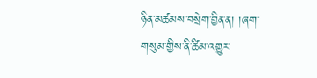ཉིན་མཚམས་བསྲེག་བྱིན་ན། །ཞག་གསུམ་གྱིས་ནི་ཚིམ་འགྱུར་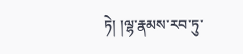ཏེ། །ལྷ་རྣམས་རབ་ཏུ་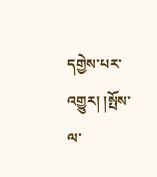དགྱེས་པར་འགྱུར། །སྤོས་ལ་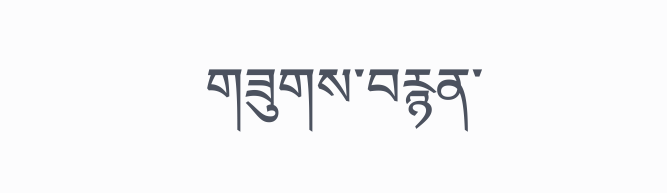གཟུགས་བརྙན་